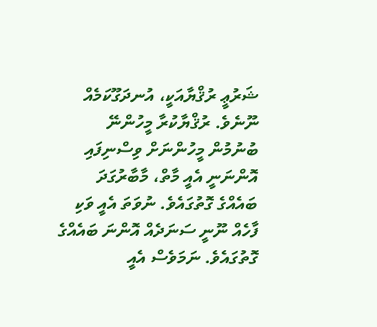ޝަރުޢީ ރުޤްޔާއަކީ، އުނދަގޫކަމެއް ނޫނެވެ. ރުޤްޔާކުރާ މީހުންނޭ ބުނުމުން މީހުންނަށް ވިސްނިފައި އޮންނަނީ އެއީ މާތް، މާބާރުގަދަ ބައެއްގެ ގޮތުގައެވެ. ނުވަތަ އެއީ ވަކި ފާހެއް ނޫނީ ސަނަދެއް އޮންނަ ބައެއްގެ ގޮތުގައެވެ. ނަމަވެސް އެއީ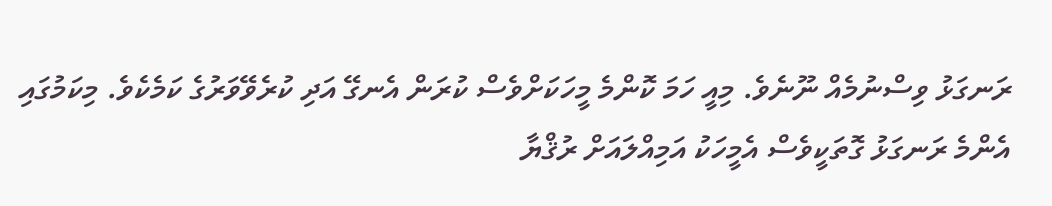ރަނގަޅު ވިސްނުމެއް ނޫނެވެ. މިއީ ހަމަ ކޮންމެ މީހަކަށްވެސް ކުރަން އެނގޭ އަދި ކުރެވޭވަރުގެ ކަމެކެވެ. މިކަމުގައި އެންމެ ރަނގަޅު ގޮތަކީވެސް އެމީހަކު އަމިއްލައަށް ރުޤްޔާ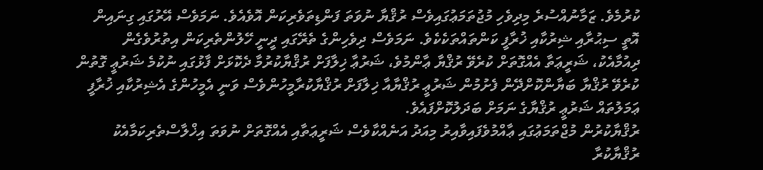ކުރުމެވެ. ޒަމާނުއްސުރެ މިދިވެހި މުޖުތަމަޢުގައިވެސް ރުޤްޔާ ނުވަތަ ފަންޑިތަވެރިކަން އޮވެއެވެ. ނަމަވެސް އޭރުގައި ގިނައިން އޮތީ ސިޙުރާއި ޝިރުކާއި ޚުރާފީ ކަންތައްތަކެކެވެ. ނަމަވެސް ދިވެހިންގެ ތެރޭގައި ދީނީ ހޭލުންތެރިކަން އިތުރުވެގެން ދިއުމާއެކު، ޝަރީޢަތާ އެއްގޮތަށް ކުރެވޭ ރުޤްޔާ ޢާންމުވެ، ޝަރުޢާ ޚިލާފަށް ރުޤްޔާކުރުމާ ދެކޮޅަށް ފާޅުގައި ނުކުމެ ޝަރުޢީ ގޮތުން ކުރެވޭ ރުޤްޔާ ބަޔާންކޮށްދޭން ފެށުމުން ޝަރުޢީ ރުޤްޔާއާ ޚިލާފަށް ރުޤްޔާކުރާމީހުންވެސް ވަނީ އެމީހުންގެ އެޝިރުކާއި ޚުރާފީ ޢަމަލުތައް ޝަރުޢީ ރުޤްޔާގެ ނަމަށް ބަދަލުކޮށްފައެވެ.
ރުޤްޔާކުރުން މުޖްތަމަޢުގައި ޢާއްމުވެފައިވާއިރު މިއަދު އަނެއްކާވެސް ޝަރީޢަތާއި އެއްގޮތަށް ނުވަތަ އިޚްލާސްތެރިކަމާއެކު ރުޤްޔާކުރާ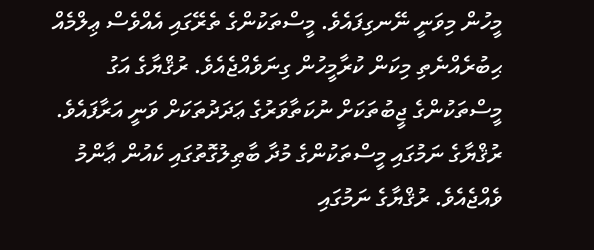މީހުން މިވަނީ ނޭނގިފައެވެ. މީސްތަކުންގެ ތެރޭގައި އެއްވެސް ޢިލްމެއް ޙިބުރެއްނެތި މިކަން ކުރާމީހުން ގިނަވެއްޖެއެވެ. ރުޤްޔާގެ އަގު މީސްތަކުންގެ ޖީބުތަކަށް ނުކަތާވަރުގެ ޢަދަދުތަކަށް ވަނީ އަރާފައެވެ. ރުޤްޔާގެ ނަމުގައި މީސްތަކުންގެ މުދާ ބާޠިލުގޮތުގައި ކެއުން ޢާންމު ވެއްޖެއެވެ. ރުޤްޔާގެ ނަމުގައި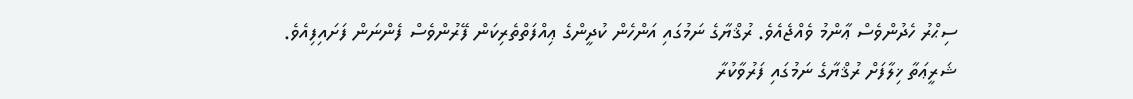ސިޙްރު ހެދުންވެސް ޢާންމު ވެއްޖެއެވެ. ރުޤްޔާގެ ނަމުގައި އަންހެން ކުދީންގެ ޢިއްފަތްތެރިކަން ފޭރުންވެސް ފެންނަން ފަށައިފިއެވެ.
ޝަރީޢަތާ ޚިލާފަށް ރުޤްޔާގެ ނަމުގައި ފަރުވާކުރާ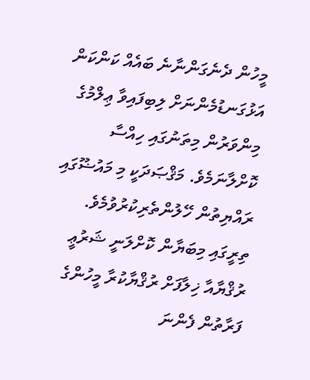މީހުން ދެނެގަންނާނެ ބައެއް ކަންކަން އަޅުގަނޑުމެންނަށް ލިބިފައިވާ ޢިލްމުގެ މިންވަރުން މިތަނުގައި ހިއްސާ ކޮށްލާނަމެވެ. މަޤްޞަދަކީ މި މައުޟޫގައި ރައްޔިތުން ހޭލުންތެރިކުރުވުމެވެ.
ތިރީގައި މިބަޔާން ކޮށްލަނީ ޝަރުޢީ ރުޤްޔާއާ ޚިލާފަށް ރުޤްޔާކުރާ މީހުންގެ ފަރާތުން ފެންނަ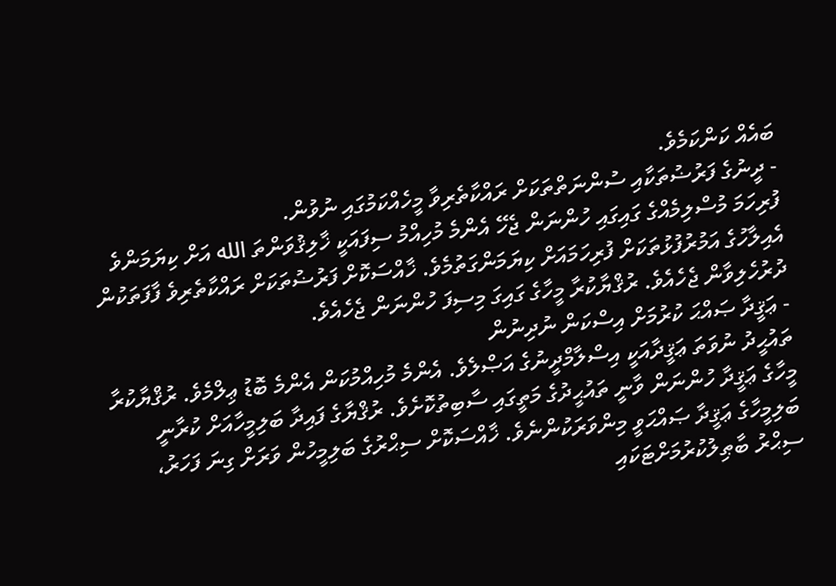ބައެއް ކަންކަމެވެ.
- ދީނުގެ ފަރުޟުތަކާއި ސުންނަތްތަކަށް ރައްކާތެރިވާ މީހެއްކަމުގައި ނުވުން.
ފުރިހަމަ މުސްލިމެއްގެ ގައިގައި ހުންނަން ޖެހޭ އެންމެ މުހިއްމު ސިފައަކީ ޚާލިޤުވަންތަ الله އަށް ކިޔަމަންވެ އެއިލާހުގެ އަމުރުފުޅުތަކަށް ފުރިހަމައަށް ކިޔަމަންގަތުމެވެ. ޚާއްސަކޮށް ފަރުޟުތަކަށް ރައްކާތެރިވެ ފާފަތަކުން ދުރުހެލިވާން ޖެހެއެވެ. ރުޤްޔާކުރާ މީހާގެ ގައިގަ މިސިފަ ހުންނަން ޖެހެއެވެ.
- ޢަޤީދާ ޞައްޙަ ކުރުމަށް އިސްކަން ނުދިނުން
ތައުޙީދު ނުވަތަ ޢަޤީދާއަކީ އިސްލާމްދީނުގެ އަޞްލެވެ. އެންމެ މުހިއްމުކަން އެންމެ ބޮޑު ޢިލްމެވެ. ރުޤްޔާކުރާ މީހާގެ ޢަޤީދާ ހުންނަން ވާނީ ތައުޙީދުގެ މަތީގައި ސާބިތުކޮށެވެ. ރުޤްޔާގެ ފައިދާ ބަލިމީހާއަށް ކުރާނީ ބަލިމީހާގެ ޢަޤީދާ ޞައްޙަވީ މިންވަރަކުންނެވެ. ޚާއްސަކޮށް ސިޙްރުގެ ބަލިމީހުން ވަރަށް ގިނަ ފަހަރު، ސިޙްރު ބާޠިލުކުރުމަށްޓަކައި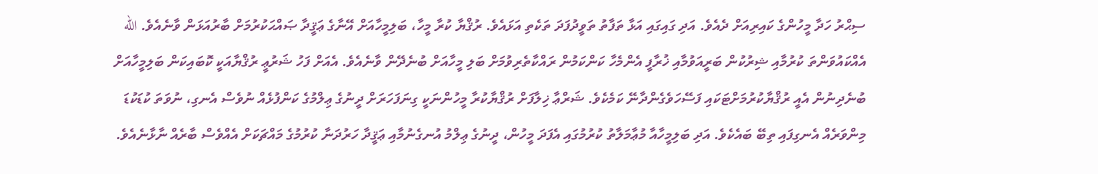ސިޙްރު ހަދާ މީހުންގެ ކައިރިއަށް ދެއެވެ. އަދި ގައިގައި އަޅާ ތަފާތު ތަވީދުފަދަ ތަކެތި އަޅައެވެ. ރުޤްޔާ ކުރާ މީހާ، ބަލިމީހާއަށް އޭނާގެ ޢަޤީދާ ޞައްޙަކުރުމަށް ބާރުއަޅަން ވާނެއެވެ. الله އެއްކައުވަންތަ ކުރުމާއި ޝިރުކުން ބަރީއަވުމާއި ޚުރާފީ އެންމެހާ ކަންކަމުން ރައްކާތެރިވުމަށް ބަލި މީހާއަށް ބުނެދޭން ވާނެއެވެ. އެއަށް ފަހު ޝަރުޢީ ރުޤްޔާއަކީ ކޮބައިކަން ބަލިމީހާއަށް ބުނެދިނުން އެއީ ރުޤްޔާކުރުމަށްޓަކައި ފަސޭހަވެގެންދާނޭ ކަމެކެވެ. ޝަރްޢާ ޚިލާފަށް ރުޤްޔާކުރާ މީހުންނަކީ ގިނަފަހަރަށް ދީނުގެ ޢިލްމުގެ ކަންފުޅެއް ނުވެސް އެނގި، ނުވަތަ ކުޑަކުޑަ މިންވަރެއް އެނގިފައި ތިބޭ ބައެކެވެ. އަދި ބަލިމީހާއާ މުޢާމަލާތު ކުރުމުގައި އެފަދަ މީހުން، ދީނުގެ ޢިލްމު އުނގެނުމާއި ޢަޤީދާ ހަރުދަނާ ކުރުމުގެ މައްޗަކަށް އެއްވެސް ބާރެއް ނާޅާނެއެވެ.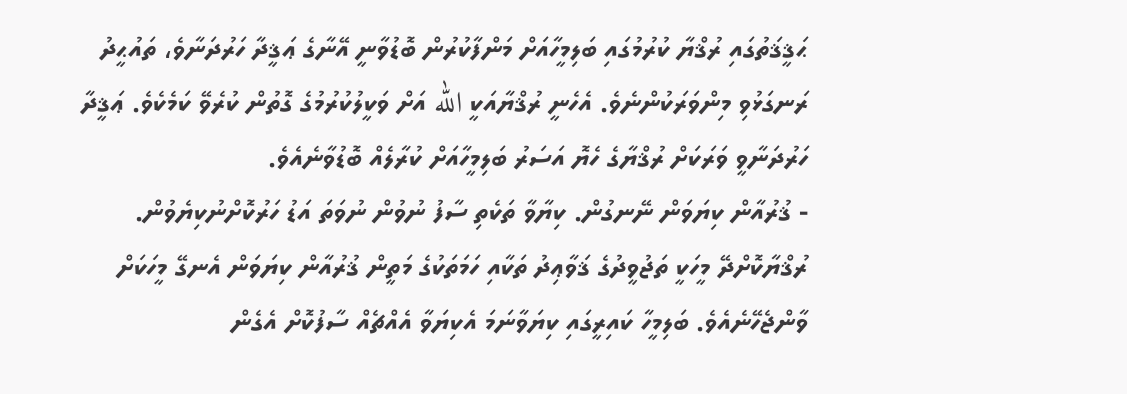ޙަޤީޤަތުގައި ރުޤްޔާ ކުރުމުގައި ބަލިމީހާއަށް މަންފާކުރުން ބޮޑުވާނީ އޭނާގެ ޢަޤީދާ ހަރުދަނާވެ، ތައުޙީދު ރަނގަޅުވި މިންވަރަކުންނެވެ. އެހެނީ ރުޤްޔާއަކީ الله އަށް ވަކީލުކުރުމުގެ ގޮތުން ކުރެވޭ ކަމެކެވެ. ޢަޤީދާ ހަރުދަނާވީ ވަރަކަށް ރުޤްޔާގެ ހެޔޮ އަސަރު ބަލިމީހާއަށް ކުރާލެއް ބޮޑުވާނެއެވެ.
- ޤުރުއާން ކިޔަވަން ނޭނގުން. ކިޔާވާ ތަކެތި ސާފު ނުވުން ނުވަތަ އަޑު ހަރުކޮށްނުކިޔެވުން.
ރުޤްޔާކޮށްދޭ މީހަކީ ތަޖުވީދުގެ ޤަވާޢިދު ތަކާއި ހަމަތަކުގެ މަތީން ޤުރުއާން ކިޔަވަން އެނގޭ މީހަކަށް ވާންޖެހޭނެއެވެ. ބަލިމީހާ ކައިރީގައި ކިޔަވާނަމަ އެކިޔަވާ އެއްޗެއް ސާފުކޮށް އެގެން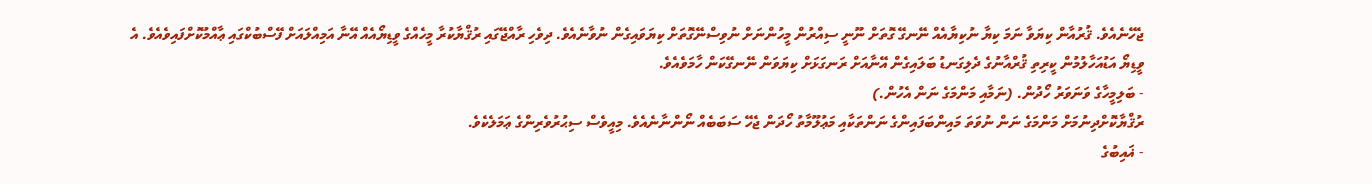ޖެހޭނެއެވެ. ޤުރުއާން ކިޔަވާ ނަމަ ކިޔާ ނުކިޔާއެއް ނޭނގޭ ގޮތަށް ނޫނީ ސިއްރުން މީހުންނަށް ނުވިސްނޭގޮތަށް ކިޔަވައިގެން ނުވާނެއެވެ. ދިވެހި ރާއްޖޭގައި ރުޤްޔާކުރާ މީހެއްގެ ވީޑިޔޯއެއް އޭނާ އަމިއްލައަށް ފޭސްބުކްގައި ޢާއްމުކޮށްފައިވެއެވެ. އެ ވީޑިޔޯ އަޑުއަހާލުމުން ކީރިތި ޤުރްއާނުގެ ދެލިގަނޑު ބަލައިގެން އޭނާއަށް ރަނގަޅަށް ކިޔަވަން ނޭނގޭކަން ހާމަވެއެވެ.
- ބަލިމީހާގެ ވަނަވަރު ހޯދުން. (ނަމާއި މަންމަގެ ނަން އެހުން.)
ރުޤްޔާކޮށްދިނުމަށް މަންމަގެ ނަން ނުވަތަ މައިންބަފައިންގެ ނަންތަކާއި މަޢުލޫމާތު ހޯދަން ޖެހޭ ސަބަބެއް ނޯންނާނެއެވެ. މިއީވެސް ސިޙުރުވެރިންގެ ޢަމަލެކެވެ.
- ޣައިބުގެ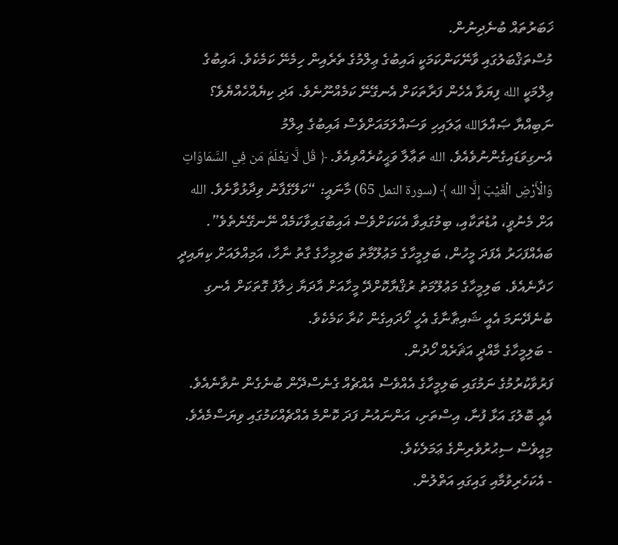ޚަބަރުތައް ބުނެދިނުން.
މުސްތަޤްބަލުގައި ވާނޭކަންކަމަކީ ޣައިބުގެ ޢިލްމުގެ ތެރެއިން ހިމެނޭ ކަމެކެވެ. ޣައިބުގެ ޢިލްމަކީ الله ފިޔަވާ އެހެން ފަރާތަކަށް އެނގޭނޭ ކަމެއްނޫނެވެ. އަދި ކިޔެއްހެއްޔެވެ؟ ނަބިއްޔާ ޞައްލަالله ޢަލައިހި ވަސައްލަމައަށްވެސް ޣައިބުގެ ޢިލްމު އެނގިވަޑައިގެންނުވެއެވެ. الله ތަޢާލާ ވަޙީކުރެއްވިއެވެ. ﴿ قُل لَّا يَعْلَمُ مَن فِي السَّمَاوَاتِ وَالْأَرْضِ الْغَيْبَ إِلَّا الله ﴾ (سورة النمل 65) މާނައީ: “ކަލޭގެފާނު ވިދާޅުވާށެވެ. الله އަށް މެނުވީ، އުޑުތަކާއި، ބިމުގައިވާ އެކަކަށްވެސް ޣައިބުގައިވާކަމެއް ނޭނގޭނެތެވެ”.
ބައެއްފަހަރު އެފަދަ މީހުން، ބަލިމީހާގެ މަޢުލޫމާތު ބަލިމީހާގެ ގާތު ނާހާ، އަމިއްލައަށް ކިޔައިދީ ހަދާނެއެވެ. ބަލިމީހާގެ މަޢުލޫމަތު ރުޤްޔާކޮށްދޭ މީހާއަށް އާދަޔާ ޚިލާފު ގޮތަކަށް އެނގި ބުނެދޭނަމަ އެއީ ޝައިޠާނާގެ އެހީ ހޯދައިގެން ކުރާ ކަމެކެވެ.
- ބަލިމީހާގެ މާއްދީ އަޘަރެއް ހޯދުން.
ފަރުވާކުރުމުގެ ނަމުގައި ބަލިމީހާގެ އެއްވެސް އެއްޗެއް ގެނެސްދޭން ބުނެގެން ނުވާނެއެވެ. އެއީ ބޮލުގަ އަޅާ ފުނާ، އިސްތަށި، އަންނައުނު ފަދަ ކޮންމެ އެއްޗެއްކަމުގައި ވިޔަސްމެއެވެ. މިއީވެސް ސިޙުރުވެރިންގެ ޢަމަލެކެވެ.
- އެކަހެރިވުމާއި ގައިގައި އަތްލުން.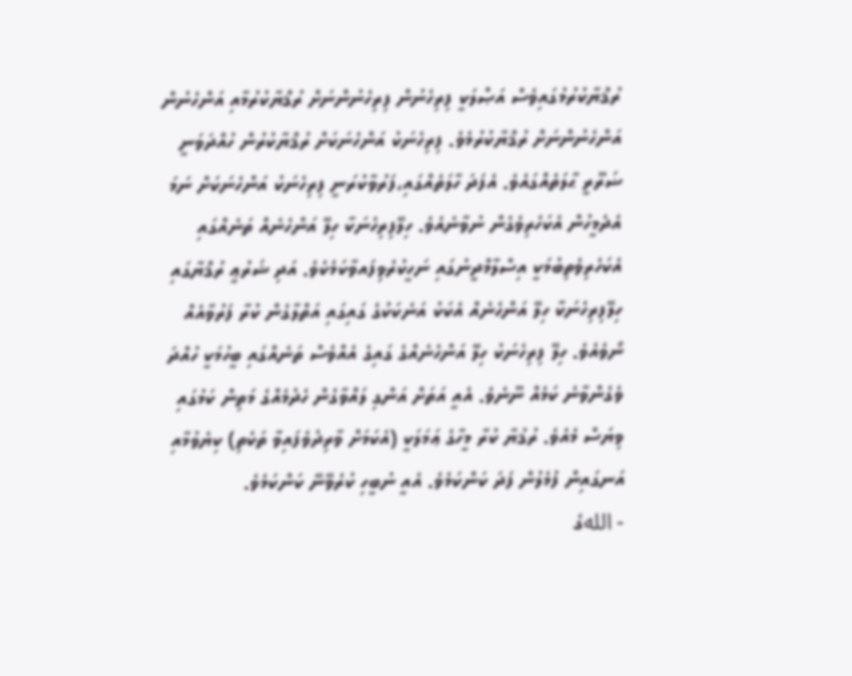ރުޤްޔާކުރުމުގައިވެސް އަޞްލަކީ ފިރިހެނުން ފިރިހެނުންނަށް ރުޤްޔާކުރުމާއި އަންހެނުން އަންހެނުންނަށް ރުޤްޔާކުރުމެވެ. ފިރިހެނަކު އަންހެނަކަށް ރުޤްޔާކުރުން ހުއްދަވަނީ ޟަރޫރީ ޙާލަތެއްގައެވެ. އެފަދަ ހާލަތެއްގައި،ފަރުވާކުރަނީ ފިރިހެނަކު އަންހެނަކަށް ނަމަ އެދެމީހުން އެކަހެރިވެގެން ނުވާނެއެވެ. ހިލޭފިރިހެނަކާ ހިލޭ އަންހެނެއް ތަނެއްގައި އެކަހެރިވެތިބުމަކީ އިސްލާމްދީނުގައި ނަހީކުރެވިފައވާކަމެކެވެ. އަދި ޝަރުޢީ ރުޤްޔާގައި ހިލޭފިރިހެނަކާ ހިލޭ އަންހެނެއް އެކަކު އަނެކަކުގެ ގައިގައި އަތްލާގެން ކުރާ ފަރުވާއެއް ނޯވެއެވެ. ހިލޭ ފިރިހެނަކު ހިލޭ އަންހެނެއްގެ ގައިގެ އެއްވެސް ތަނެއްގައި ބީހުމަކީ ހުއްދަ ވެގެންވާނެ ކަމެއް ނޫނެވެ. އެއީ އަތަށް އަންގި ލައްވާގެން ހެދުމެއްގެ މަތިން ކަމުގައި ވިޔަސް މެއެވެ. ރުޤުޔާ ކުރާ މީހާގެ ޢަމަލަކީ (އެކަމަށް ވާރިދުވެފައިވާ ތަކެތި) ކިޔެވުމާއި އަނގައިން ފުމެލުން ފަދަ ކަންކަމެވެ. އެއީ ނުބީހި ކުރެވޭނޭ ކަންކަމެވެ.
- اللهގެ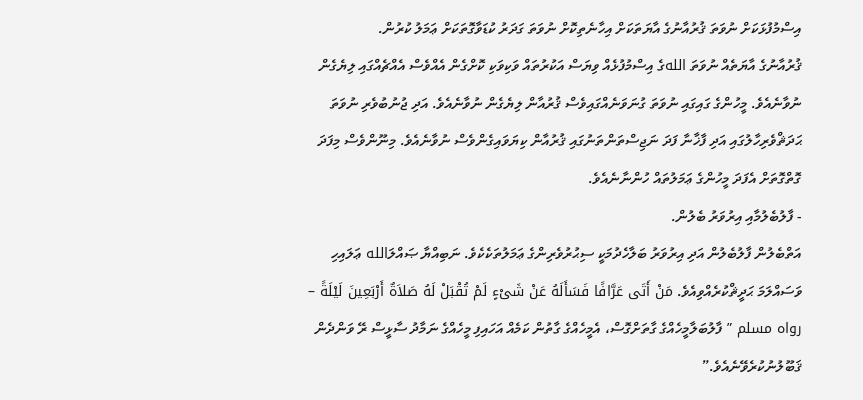އިސްމުފުޅަކަށް ނުވަތަ ޤުރުއާނުގެ އާޔަތަކަށް އިހާނެތިކޮށް ނުވަތަ ގަދަރު ކުޑަވާގޮތަކަށް ޢަމަލު ކުރުން.
ޤުރުއާނުގެ އާޔަތެއް ނުވަތަ اللهގެ އިސްމުފުޅެއް ވިޔަސް އަކުރުތައް ވަކިވަކި ކޮށްގެން އެއްވެސް އެއްޗެއްގައި ލިޔެގެން ނުވާނެއެވެ. މީހުންގެ ގައިގައި ނުވަތަ ގުނަވަނެއްގައިވެސް ޤުރުއާން ލިޔެގެން ނުވާނެއެވެ. އަދި ޖުނުބުވެރި ނުވަތަ ޙަދަޘްވެރިހާލުގައި އަދި ފާޚާނާ ފަދަ ނަޖިސްތަންތަނުގައި ޤުރުއާން ކިޔަވައިގެންވެސް ނުވާނެއެވެ. މިނޫންވެސް މިފަދަ ގޮތްގޮތަށް އެފަދަ މީހުންގެ ޢަމަލުތައް ހުންނާނެއެވެ.
- ފާލުބެލުމާއި އިރުވަރު ބެލުން.
އަތްބެލުން ފާލުބެލުން އަދި އިރުވަރު ބަލާހެދުމަކީ ސިޙުރުވެރިންގެ ޢަމަލުތަކެކެވެ. ނަބިއްޔާ ޞައްލަالله ޢަލައިހި ވަސައްލަމަ ޙަދީޘްކުރެއްވިއެވެ. مَنْ أَتَى عَرَّافًا فَسَأَلَهُ عَنْ شَىْءٍ لَمْ تُقْبَلْ لَهُ صَلاَةٌ أَرْبَعِينَ لَيْلَةً – رواه مسلم ” ފާލުބަލާމީހެއްގެ ގާތަށްގޮސް، އެމީހެއްގެ ގާތުން ކަމެއް އަހައިފި މީހެއްގެ ނަމާދު ސާޅީސް ރޭ ވަންދެން ޤަބޫލުނުކުރެވޭނެއެވެ.”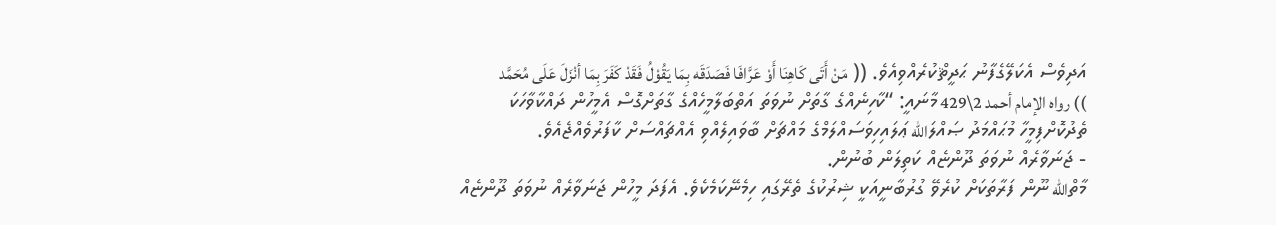އަދިވެސް އެކަލޭގެފާނު ޙަދީޘްކުރެއްވިއެވެ. (( مَنْ أَتَى كَاهِنَا أَوْ عَرَّافَا فَصَدَقَه بِمَا يَقُوْلُ فَقَدْ كَفَرَ بِمَا أنْزَلَ عَلَى مُحَمَّد )) رواه الإمام أحمد 2\429 މާނައީ: “ކާހިނެއްގެ ގާތަށް ނުވަތަ އަތްބަލާމީހެއްގެ ގާތަށްގޮސް އެމީހުން ދައްކާވާހަކަ ތެދުކޮށްފިމީހާ މުޙައްމަދު ޞައްލަالله ޢަލައިހިވަސައްލަމްގެ މައްޗަށް ބާވައިލެއްވި އެއްޗައްސަށް ކާފަރުވެއްޖެއެވެ.
- ޖަނަވާރެއް ނުވަތަ ދޫންޏެއް ކަތިލަން ބުނުން.
މާތްالله ނޫން ފަރާތަކަށް ކުރެވޭ ގުރުބާނީއަކީ ޝިރުކުގެ ތެރޭގައި ހިމެނޭކަމެކެވެ. އެފަދަ މީހުން ޖަނަވާރެއް ނުވަތަ ދޫންޏެއް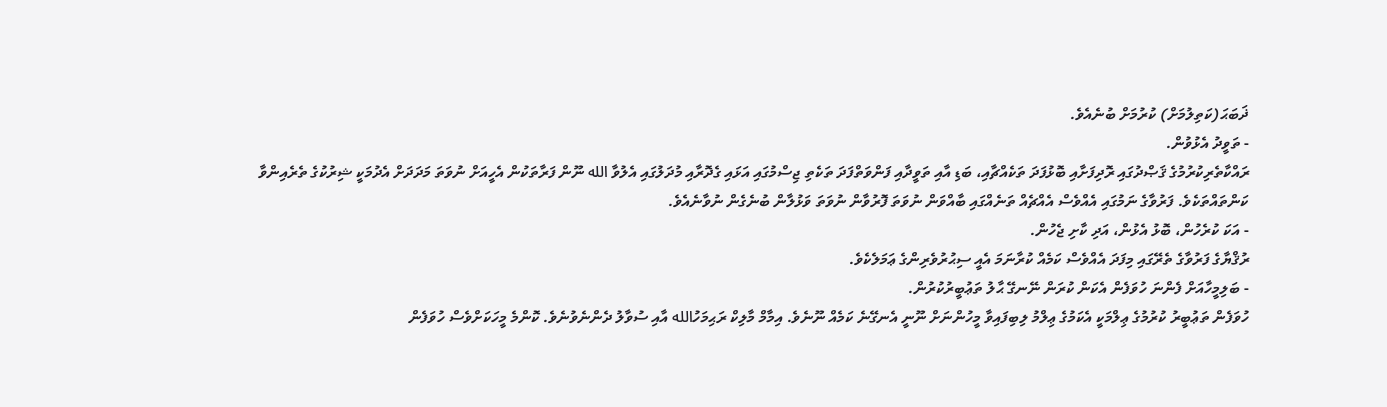ޛަބަޙަ(ކަތިލުމަށް) ކުރުމަށް ބުނެއެވެ.
- ތަވީދު އެޅުވުން.
ރައްކާތެރިކުރުމުގެ ޤަޞްދުގައި ރޮދިފަށާއި ބޮޅުފަދަ ތަކެއްޗާއި، ބަޑި އާއި ތަވީދާއި ފަންވަތްފަދަ ތަކެތި ޖިސްމުގައި އަޅައި ގެދޮރާއި މުދަލުގައި އެލުވާ الله ނޫން ފަރާތަކުން އެހީއަށް ނުވަތަ މަދަދަށް އެދުމަކީ ޝިރުކުގެ ތެރެއިންވާ ކަންތައްތަކެވެ. ފަރުވާގެ ނަމުގައި އެއްވެސް އެއްޗެއް ތަނެއްގައި ބާއްވަން ނުވަތަ ފޮރުވާން ނުވަތަ ވަޅުލާން ބުނެގެން ނުވާނެއެވެ.
- އަކަ ކުރެހުން، ބޮޅު އެޅުން، އަދި ކާށި ޖެހުން.
ރުޤްޔާގެ ފަރުވާގެ ތެރޭގައި މިފަދަ އެއްވެސް ކަމެއް ކުރާނަމަ އެއީ ސިޙުރުވެރިންގެ ޢަމަލެކެވެ.
- ބަލިމީހާއަށް ފެންނަ ހުވަފެން އެކަން ކުރަން ނޭނގޭ ޙާލު ތަޢުބީރުކުރުން.
ހުވަފެން ތަޢުބީރު ކުރުމުގެ ޢިލްމަކީ އެކަމުގެ ޢިލްމު ލިބިފައިވާ މީހުންނަށް ނޫނީ އެނގޭނެ ކަމެއް ނޫނެވެ. އިމާމް މާލިކް ރަޙިމަހުالله އާއި ސުވާލު ދެންނެވުނެވެ. ކޮންމެ މީހަކަށްވެސް ހުވަފެން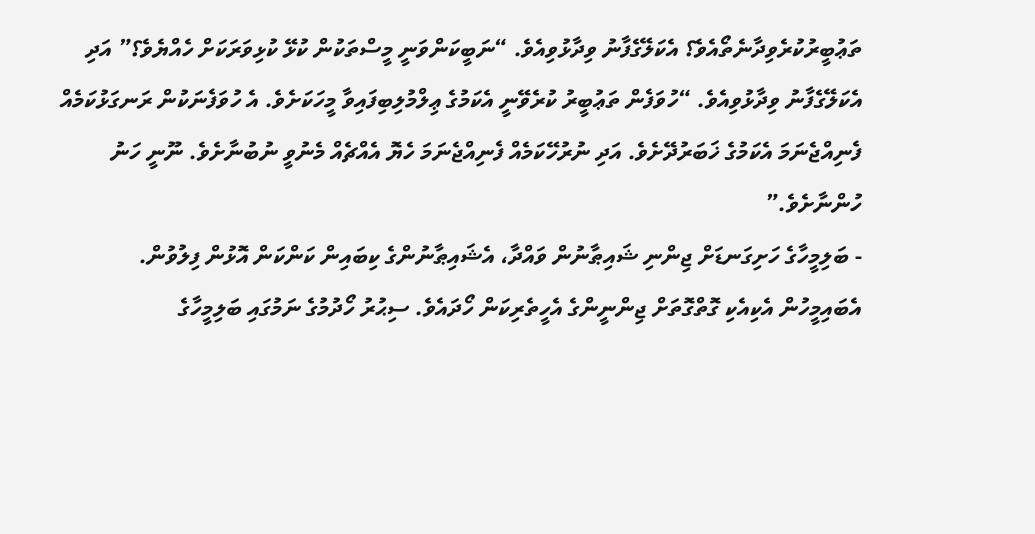ތަޢުބީރުކުރެވިދާނެތޯއެވެ؟ އެކަލޭގެފާނު ވިދާޅުވިއެވެ. “ނަބީކަންވަނީ މީސްތަކުން ކުޅޭ ކުޅިވަރަކަށް ހެއްޔެވެ؟” އަދި އެކަލޭގެފާނު ވިދާޅުވިއެވެ. “ހުވަފެން ތަޢުބީރު ކުރެވޭނީ އެކަމުގެ ޢިލްމުލިބިފައިވާ މީހަކަށެވެ. އެ ހުވަފެނަކުން ރަނގަޅުކަމެއް ފެނިއްޖެނަމަ އެކަމުގެ ޚަބަރުދޭށެވެ. އަދި ނުރުހޭކަމެއް ފެނިއްޖެނަމަ ހެޔޮ އެއްޗެއް މެނުވީ ނުބުނާށެވެ. ނޫނީ ހަނު ހުންނާށެވެ.”
- ބަލިމީހާގެ ހަށިގަނޑަށް ޖިންނި ޝައިޠާނުން ވައްދާ، އެޝައިޠާނުންގެ ކިބައިން ކަންކަން އޮޅުން ފިލުވުން.
އެބައިމީހުން އެކިއެކި ގޮތްގޮތަށް ޖިންނީންގެ އެހީތެރިކަން ހޯދައެވެ. ސިޙުރު ހޯދުމުގެ ނަމުގައި ބަލިމީހާގެ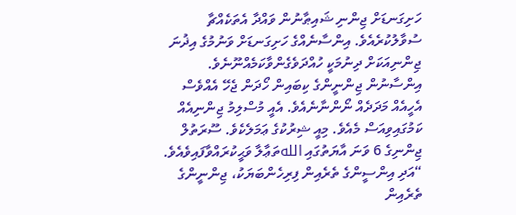ހަށިގަނޑަށް ޖިންނި ޝައިޠާނުން ވައްދާ އެތަކެއްޗާ ސުވާލުކުރެއެވެ. އިންސާނެއްގެ ހަށިގަނޑަށް ވަނުމުގެ އިޛުނަ ޖިންނިއަކަށް ދިނުމަކީ ހުއްދަވެގެންވާކަމެއްނޫނެވެ. އިންސާނުން ޖިންނީންގެ ކިބައިން ހޯދަން ޖެހޭ އެއްވެސް އެހީއެއް މަދަދެއް ނޯންނާނެއެވެ. އެއީ މުސްލިމު ޖިންނިއެއް ކަމުގައިވިއަސް މެއެވެ. މިއީ ޝިރުކުގެ ޢަމަލެކެވެ. ސޫރަތުލް ޖިންނިގެ 6 ވަނަ އާޔަތުގައި اللهތަޢާލާ ވަޙީކުރައްވާފައިވެއެވެ.
“އަދި އިންސީންގެ ތެރެއިން ފިރިހެންބަޔަކު، ޖިންނީންގެ ތެރެއިން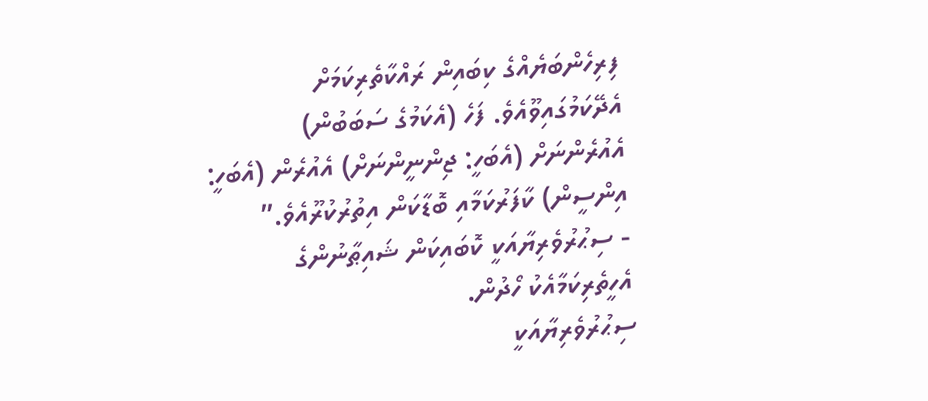ފިރިހެންބަޔެއްގެ ކިބައިން ރައްކާތެރިކަމަށް އެދޭކަމުގައިވޫއެވެ. ފަހެ (އެކަމުގެ ސަބަބުން) އެއުރެންނަށް (އެބަހީ: ޖިންނީންނަށް) އެއުރެން (އެބަހީ: އިންސީން) ކާފަރުކަމާއި ބޮޑާކަން އިތުރުކުރޫއެވެ.”
- ސިޙުރުވެރިޔާއަކީ ކޮބައިކަން ޝައިޠާނުންގެ އެހީތެރިކަމާއެކު ހޯދުން.
ސިޙުރުވެރިޔާއަކީ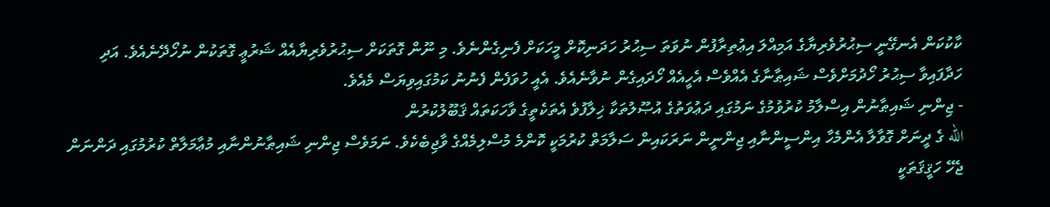ކާކުކަން އެނގޭނީ ސިޙުރުވެރިޔާގެ އަމިއްލަ އިޢުތިރާފުން ނުވަތަ ސިޙުރު ހަދަނިކޮށް މީހަކަށް ފެނިގެންނެވެ. މި ނޫން ގޮތަކަށް ސިޙުރުވެރިޔާއެއް ޝަރުޢީ ގޮތަކުން ނުހޯދޭނެއެވެ. އަދި ހަދާފައިވާ ސިޙުރު ހޯދުމަށްވެސް ޝައިޠާނާގެ އެއްވެސް އެހީއެއް ހޯދައިގެން ނުވާނެއެވެ. އެއީ ހުވަފެން ފެނުނު ކަމުގައިވިޔަސް މެއެވެ.
- ޖިންނި ޝައިޠާނުން އިސްލާމު ކުރުވުމުގެ ނަމުގައި ދަޢުވަތުގެ އުޞޫލުތަކާ ޚިލާފުވެ އެތަކެތީގެ ވާހަކަތައް ޤަބޫލުކުރުން
الله ގެ ދީނަށް ގޮވާލާ އެންމެހާ އިންސީންނާއި ޖިންނީން ނަރަކައިން ސަލާމަތް ކުރުމަކީ ކޮންމެ މުސްލިމެއްގެ ވާޖިބެކެވެ. ނަމަވެސް ޖިންނި ޝައިޠާނުންނާއި މުޢާމަލާތް ކުރުމުގައި ދަންނަން ޖެހޭ ހަޤީޤަތަކީ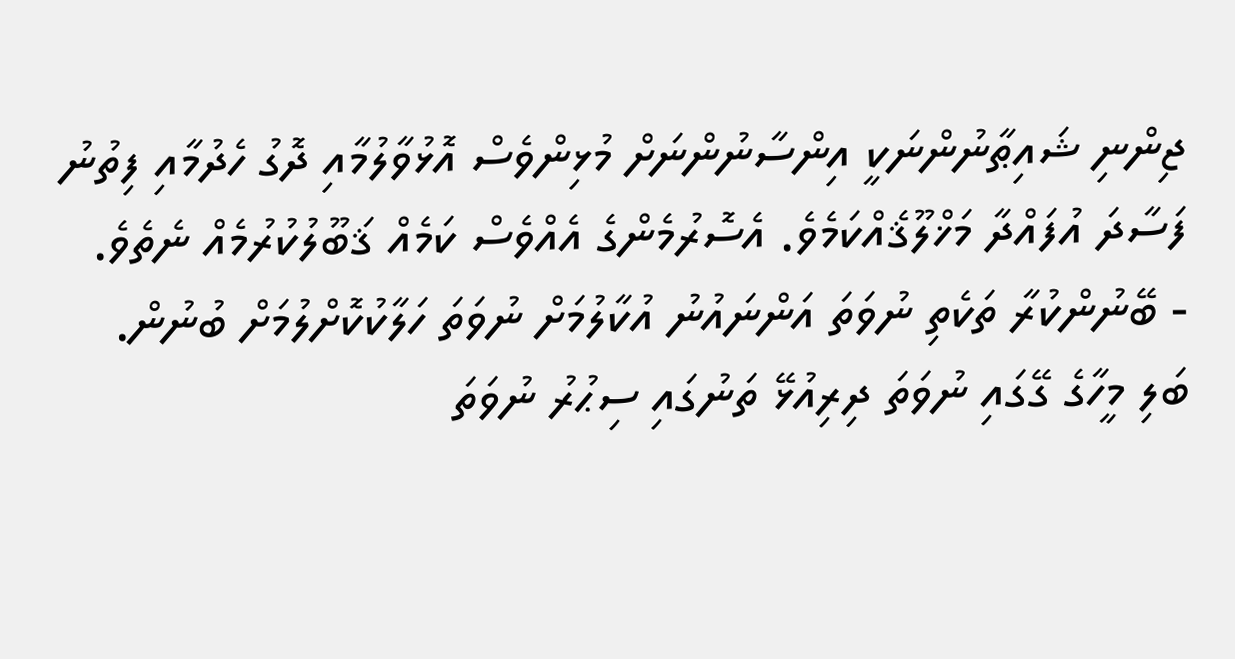ޖިންނި ޝައިޠާނުންނަކީ އިންސާނުންނަށް މުޅިންވެސް އޮޅުވާލުމާއި ދޮގު ހެދުމާއި ފިތުނު ފަސާދަ އުފައްދާ މަޚްލޫޤެއްކަމެވެ. އެސޮރުމެންގެ އެއްވެސް ކަމެއް ޤަބޫލުކުރުމެއް ނެތެވެ.
- ބޭނުންކުރާ ތަކެތި ނުވަތަ އަންނައުނު އުކާލުމަށް ނުވަތަ ހަލާކުކޮށްލުމަށް ބުނުން.
ބަލި މީހާގެ ގޭގައި ނުވަތަ ދިރިއުޅޭ ތަނުގައި ސިޙުރު ނުވަތަ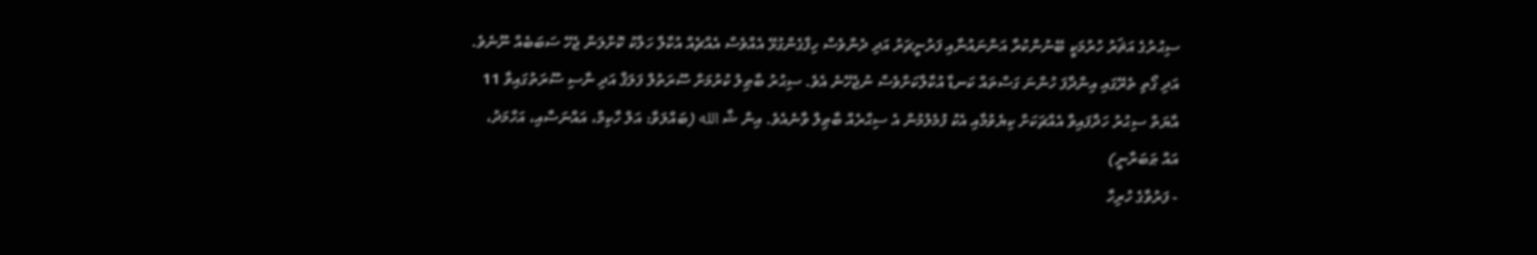ސިޙުރުގެ އަޘަރު ހުރުމަކީ ބޭނުންކުރާ އަންނައުނާއި ފަރުނީޗަރު އަދި ދެންވެސް ހިފާގެންގުޅޭ އެއްވެސް އެއްޗެއް އުކާލާ ހަލާކު ކޮށްލަން ޖެހޭ ސަބަބެއް ނޫނެވެ. އަދި ގޯތި ތެރޭގައި އިންދާފަ ހުންނަ ގަސްތައް ކަނޑާ އުކާލާކަށްވެސް ނުޖެހޭނެ އެވެ. ސިޙުރު ބާޠިލު ކުރުމަށް ސޫރަތުލް ފަލަޤް އަދި ނާސި ސޫރަތުގައިވާ 11 އާޔަތް ސިޙުރު ހަދާފައިވާ އެއްޗަކަށް ކިޔެވުމާއި އެކު ފުމެލުމުން އެ ސިޙްރެއް ބާޠިލް ވާނެއެވެ. އިން ޝާ الله (ބައްލަވާ: އަލް ހާކިމް، އައްނަސާއި، އަހްމަދު، އައް ޠަބަރާނީ)
- ފަރުވާގެ ހުރިހާ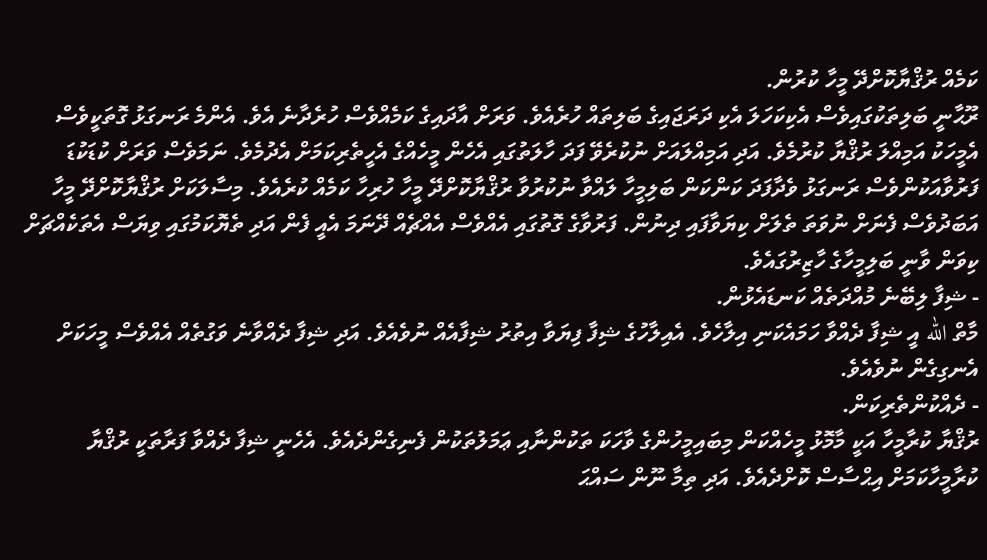ކަމެއް ރުޤްޔާކޮށްދޭ މީހާ ކުރުން.
ރޫޙާނީ ބަލިތަކުގައިވެސް އެކިކަހަލަ އެކި ދަރަޖައިގެ ބަލިތައް ހުރެއެވެ. ވަރަށް އާދައިގެ ކަމެއްވެސް ހުރެދާނެ އެވެ. އެންމެ ރަނގަޅު ގޮތަކީވެސް އެމީހަކު އަމިއްލަ ރުޤްޔާ ކުރުމެވެ. އަދި އަމިއްލައަށް ނުކުރެވޭ ފަދަ ހާލަތުގައި އެހެން މީހެއްގެ އެހީތެރިކަމަށް އެދުމެވެ. ނަމަވެސް ވަރަށް ކުޑަކުޑަ ފަރުވާއަކުންވެސް ރަނގަޅު ވެދާފަދަ ކަންކަން ބަލިމީހާ ލައްވާ ނުކުރުވާ ރުޤްޔާކޮށްދޭ މީހާ ހުރިހާ ކަމެއް ކުރެއެވެ. މިސާލަކަށް ރުޤްޔާކޮށްދޭ މީހާ އަބަދުވެސް ފެނަށް ނުވަތަ ތެލަށް ކިޔަވާފައި ދިނުން. ފަރުވާގެ ގޮތުގައި އެއްވެސް އެއްޗެއް ދޭނަމަ އެއީ ފެން އަދި ތެޔޮކަމުގައި ވިޔަސް އެތަކެއްޗަށް ކިވަން ވާނީ ބަލިމީހާގެ ހާޒިރުގައެވެ.
- ޝިފާ ލިބޭނެ މުއްދަތެއް ކަނޑައެޅުން.
މާތް الله އީ ޝިފާ ދެއްވާ ހަމައެކަނި އިލާހެވެ. އެއިލާހުގެ ޝިފާ ފިޔަވާ އިތުރު ޝިފާއެއް ނުވެއެވެ. އަދި ޝިފާ ދެއްވާނެ ވަގުތެއް އެއްވެސް މީހަކަށް އެނގިގެން ނުވެއެވެ.
- ދެއްކުންތެރިކަން.
ރުޤްޔާ ކުރާމީހާ އަކީ މާމޮޅު މީހެއްކަން މިބައިމީހުންގެ ވާހަކަ ތަކުންނާއި ޢަމަލުތަކުން ފެނިގެންދެއެވެ. އެހެނީ ޝިފާ ދެއްވާ ފަރާތަކީ ރުޤްޔާ ކުރާމީހާކަމަށް އިޙްސާސް ކޮށްދެއެވެ. އަދި ތިމާ ނޫން ސައްޙަ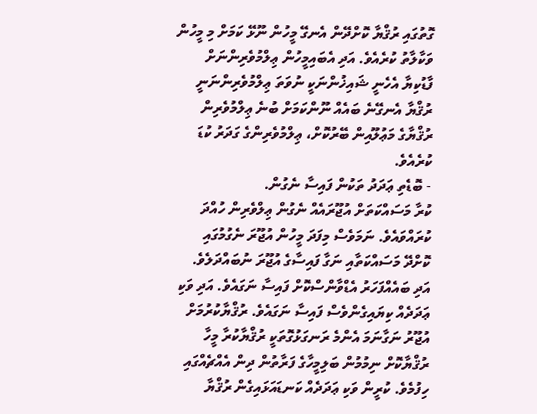ގޮތުގައި ރުޤްޔާ ކޮށްދޭން އެނގޭ މީހުން ނޫޅޭ ކަމަށް މި މީހުން ވަކާލާތު ކުރެއެވެ. އަދި އެބައިމީހުން ޢިލްމުވެރިންނަށް ފާޑުކިޔާ އެހެނީ ޝައިޚުންނަކީ ނުވަތަ ޢިލްމުވެރިންނަނީ ރުޤްޔާ އެނގޭނެ ބައެއް ނޫންކަމަށް ބުނެ ޢިލްމުވެރިން ރުޤްޔާގެ މަޢުލޫއިން ބޭރުކޮށް، ޢިލްމުވެރިންގެ ގަދަރު ކުޑަ ކުރެއެވެ.
- ބޮޑެތި ޢަދަދު ތަކުން ފައިސާ ނެގުން.
ކުރާ މަސައްކަތަށް އުޖޫރައެއް ނެގުން ޢިލްވެރިން ހުއްދަ ކުރައްވައެވެ. ނަމަވެސް މިފަދަ މީހުން އުޖޫރަ ނެގުމުގައި ކޮށްދޭ މަސައްކަތާއި ނަގާ ފައިސާގެ އުޖޫރަ ނުބައްދަލެވެ. އަދި ބައެއްފަހަރު އެޑްވާންސްކޮށް ފައިސާ ނަގައެވެ. އަދި ވަކި ޢަދަދެއް ކިޔައިގެންވެސް ފައިސާ ނަގައެވެ. ރުޤްޔާކުރުމަށް އުޖޫރު ނަގާނަމަ އެންމެ ރަނގަޅުގޮތަކީ ރުޤްޔާކުރާ މީހާ ރުޤްޔާކޮށް ނިމުމުން ބަލިމީހާގެ ފަރާތުން ދިން އެއްޗެއްގައި ހިފުމެވެ. ކުރީން ވަކި ޢަދަދެއް ކަނޑައަޅައިގެން ރުޤްޔާ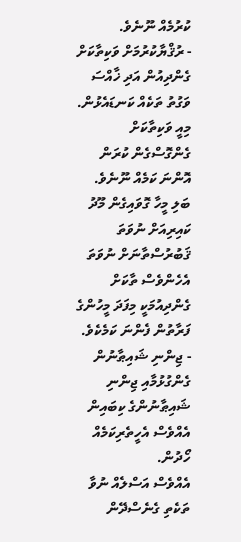ކުރުމެއް ނޫނެވެ.
- ރުޤްޔާކުރުމަށް ވަކިތާކަށް ގެންދިއުން އަދި ޚާއްސަ ވަގުތު ތަކެއް ކަނޑައެޅުން.
މިއީ ވަކިތާކަށް ގެންގޮސްގެން ކުރަން އޮންނަ ކަމެއް ނޫނެވެ. ބަލި މީހާ ގޮވައިގެން މޫދު ކައިރިއަށް ނުވަތަ ޤަބުރުސްތާނަށް ނުވަތަ އެހެންވެސް ތާކަށް ގެންދިއުމަކީ މިފަދަ މީހުންގެ ފަރާތުން ފެންނަ ކަމެކެވެ.
- ޖިންނި ޝައިޠާނުން ގެންގުޅުމާއި ޖިންނި ޝައިޠާނުންގެ ކިބައިން އެއްވެސް އެހީތެރިކަމެއް ހޯދުން.
އެއްވެސް އަސްލެއް ނުވާ ތަކެތި ގެނެސްދޭން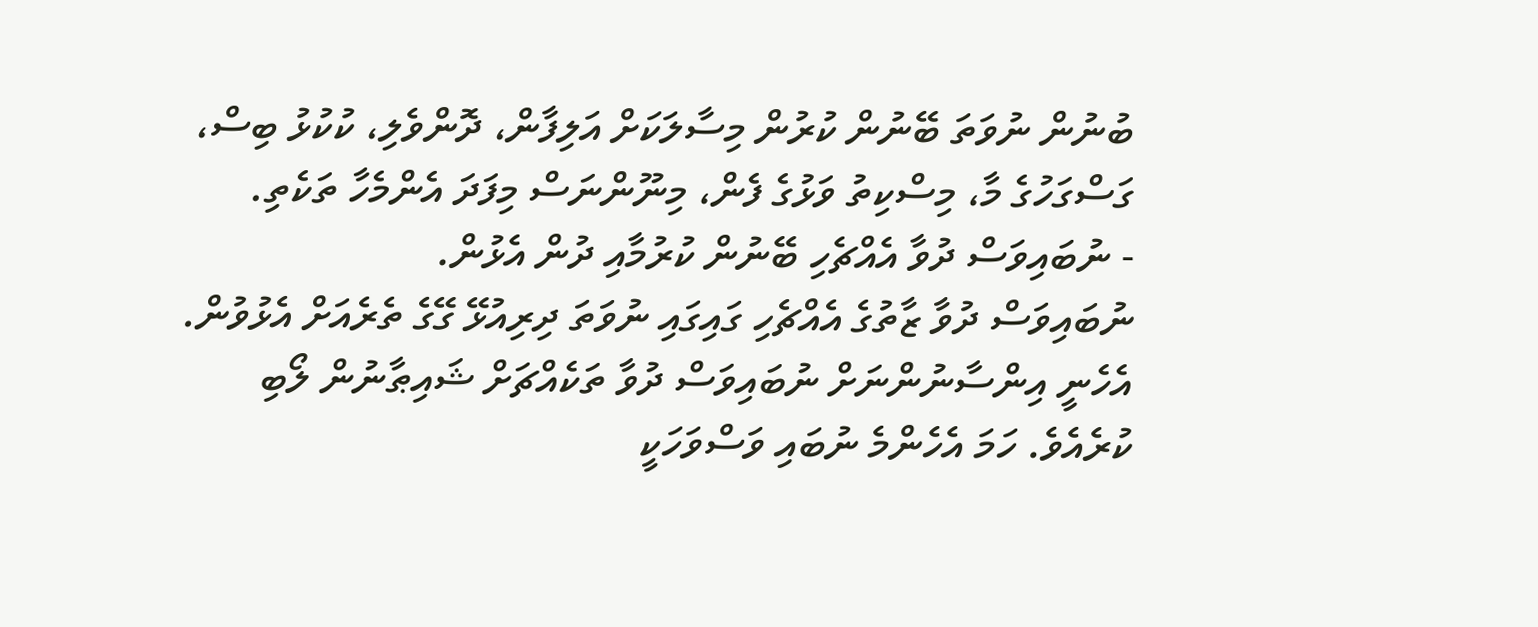ބުނުން ނުވަތަ ބޭނުން ކުރުން މިސާލަކަށް އަލިފާން، ދޮންވެލި، ކުކުޅު ބިސް، ގަސްގަހުގެ މާ، މިސްކިތު ވަޅުގެ ފެން، މިނޫންނަސް މިފަދަ އެންމެހާ ތަކެތި.
- ނުބައިވަސް ދުވާ އެއްޗެހި ބޭނުން ކުރުމާއި ދުން އެޅުން.
ނުބައިވަސް ދުވާ ޒާތުގެ އެއްޗެހި ގައިގައި ނުވަތަ ދިރިއުޅޭ ގޭގެ ތެރެއަށް އެޅުވުން. އެހެނީ އިންސާނުންނަށް ނުބައިވަސް ދުވާ ތަކެއްޗަށް ޝައިޠާނުން ލޯބި ކުރެއެވެ. ހަމަ އެހެންމެ ނުބައި ވަސްވަހަކީ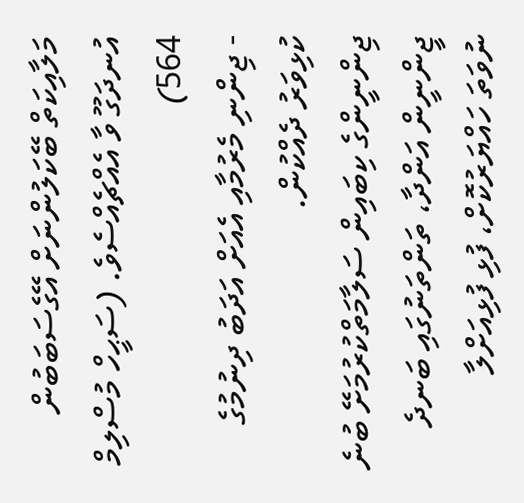މަލާއިކަތް ބޭކަލުންނަށް އޭގެސަބަބުން އުނދަގޫ ވާ އެއްޗެއްސެވެ. (ސަޙީހް މުސްލިމް 564)
- ޖިންނި މެރުމާއި އެއަށް އަދަބު ދިނުމުގެ ކުޅިވަރު ދެއްކުން.
ޖިންނީންގެ ކިބައިން ސަލާމަތްކުރުމަށޭ ބުނެ ޖީންނީން އަންދާ، ތަންތަނުގައި ބަނދެ ނުވަތަ ހައްޔަރުކޮށް، ފުޅި ފުޅިއަށްލާ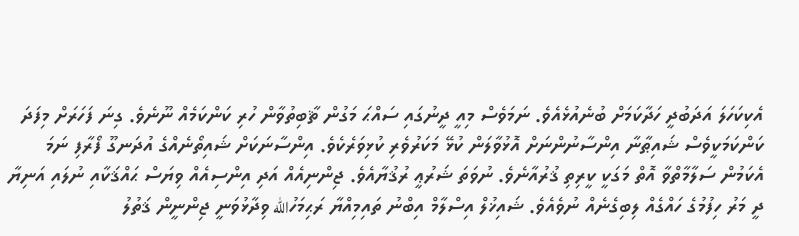އެކިކަހަލަ އަދަބުދީ ހަދާކަމަށް ބުނެއުޅެއެވެ. ނަމަވެސް މިއީ ދީނުގައި ސައްޙަ މަގުން ޘާބިތުވާން ހުރި ކަންކަމެއް ނޫނެވެ. ގިނަ ފަހަރަށް މިފަދަ ކަންކަމަކީވެސް ޝައިޠާނާ އިންސާނުންނަށް އޮޅުވާލަން ކުޅޭ މަކަރުވެރި ކުޅިވަރެކެވެ. އިންސާނަކަށް ޝައިތޯނެއްގެ އުދަނގޫ ފޯރާފި ނަމަ އެކަމުން ސަލާމާތްވާ އޮތް މަގަކީ ކީރިތި ޤުރުއާނެވެ. ނުވަތަ ޝަރުޢީ ރުޤުޔާއެވެ. ޖިންނިއެއް އަދި އިންސިއެއް ވިޔަސް ޙައްޤަކާއި ނުލައި އަނިޔާ ދީ މަރު ހިފުމުގެ ހައްގެއް ލިބިގެނެއް ނުވެއެވެ. ޝައިޚުލް އިސްލާމް އިބްނު ތައިމިއްޔާ ރަޙިމަހުالله ވިދާޅުވަނީ ޖިންނީން ޤަތުލު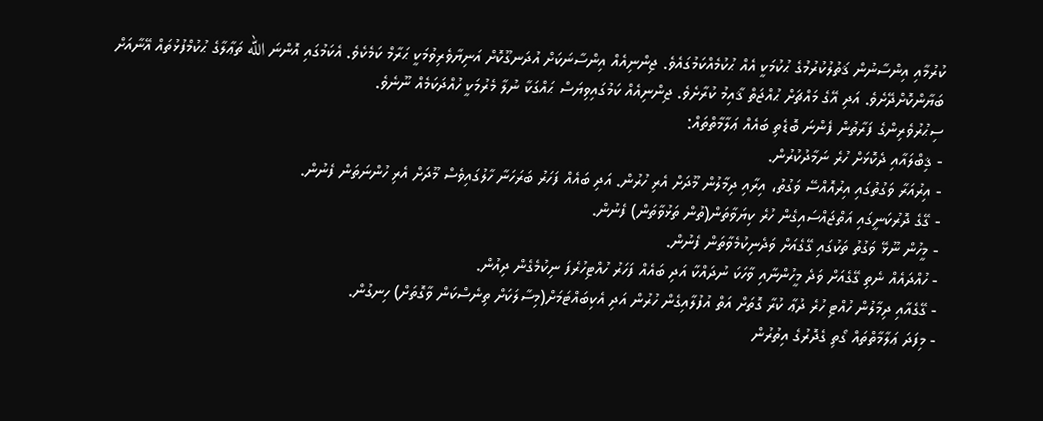ކުރުމާއި އިންސާނުން ޤަތުލުކުރުމުގެ ޙުކުމަކީ އެއް ޙުކުމެއްކަމުގައެވެ. ޖިންނިއެއް އިންސާނަކަށް އުދަނގޫކޮށް އަނިޔާވެރިވުމަކީ ޙަރާމް ކަމެކެވެ. އެކަމުގައި އޮންނަ الله ތަޢާލާގެ ޙުކުމްފުޅުތައް އޭނާއަށް ބަޔާންކޮށްދޭށެވެ. އަދި އޭގެ މައްޗަށް ޙުއްޖަތް ޤާއިމު ކުރާށެވެ. ޖިންނިއެއް ކަމުގައިވިޔަސް ޙައްގަކާ ނުލާ މެރުމަކީ ހުއްދަކަމެއް ނޫނެވެ.
ސިޙުރުވެރިންގެ ފަރާތުން ފެންނަ ބޮޑެތި ބައެއް ޢަލާމާތްތައް:
- ޤިބްލައާއި ދެކޮޅަށް ހުރެ ނަމާދުކުރުން.
- އިރުއަރާ ވަގުތުގައި އިރުއޮއްސޭ ވަގުތު، އިރާއި ދިމާލުން މޫދަށް އެރި ހުރުން. އަދި ބައެއް ފަހަރު ބަރަހަނާ ހާލުގައިވެސް މޫދަށް އެރި ހުންނަތަން ފެނުން.
- ގޭގެ ދޮރުކަނީގައި އަތްޖައްސައިގެން ހުރެ ކިޔަވާތަން(ތުން ތަޅުވާތަން) ފެނުން.
- މީހުން ނޫޅޭ ވަގުތު ތަކުގައި ގޭގެއަށް ވަދެނިކުމެވާތަން ފެނުން.
- ހުއްދައެއް ނެތި ގޭގެއަށް ވަދެ މީހުންނާއި ވާހަކަ ނުދައްކާ އަދި ބައެއް ފަހަރު ހުއްޓިހުރެފަ ނިކުމެގެން ދިއުން.
- ގޭގެއާއި ދިމާލުން ހުއްޓި ހުރެ ދުޢާ ކުރާ ގޮތަށް އަތް އުފުލާއިގެން ހުރުން އަދި އެކިބައްޓަމަށް(މިސާލަކަށް ތިނެސްކަން ވާގޮތަށް) ހިނގުން.
- މިފަދަ ޢަލާމާތްތައް ގޯތި ގެދޮރުގެ އިތުރުން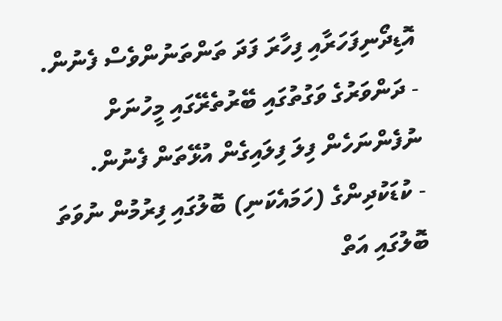އޮޑިދޯނިފަހަރާއި ފިހާރަ ފަދަ ތަންތަނުންވެސް ފެނުން.
- ދަންވަރުގެ ވަގުތުގައި ބޭރުތެރޭގައި މީހުނަށް ނުފެންނަހެން ފިލަ ފިލައިގެން އުޅޭތަން ފެނުން.
- ކުޑަކުދިންގެ (ހަމައެކަނި) ބޮލުގައި ފިރުމުން ނުވަތަ ބޮލުގައި އަތް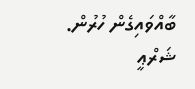ބާއްވައިގެން ހުރުން.
ޝަރްޢީ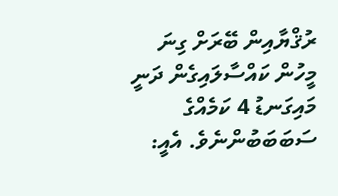ރުޤްޔާއިން ބޭރަށް ގިނަ މީހުން ކައްސާލައިގެން ދަނީ މައިގަނޑު 4 ކަމެއްގެ ސަބަބަބުންނެވެ. އެއީ: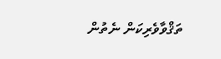ތަޤްވާވެރިކަން ނެތުން